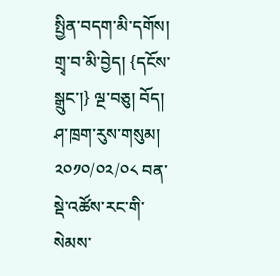སྤྱིན་བདག་མི་དགོས། གྲྭ་བ་མི་བྱེད། {དངོས་སྒྲུང་།} ལྔ་བཅུ། བོད། ཤ་ཁྲག་རུས་གསུམ། ༢༠༡༠/༠༢/༠༨ བན་སྡེ་འཚོས་རང་གི་སེམས་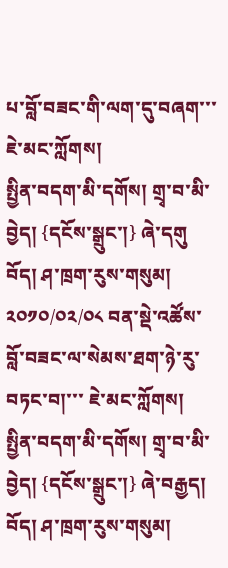པ་བློ་བཟང་གི་ལག་དུ་བཞག་་་ ཇེ་མང་ཀློགས།
སྤྱིན་བདག་མི་དགོས། གྲྭ་བ་མི་བྱེད། {དངོས་སྒྲུང་།} ཞེ་དགུ བོད། ཤ་ཁྲག་རུས་གསུམ། ༢༠༡༠/༠༢/༠༨ བན་སྡེ་འཚོས་བློ་བཟང་ལ་སེམས་ཐག་ཉེ་རུ་བཏང་བ།་་་ ཇེ་མང་ཀློགས།
སྤྱིན་བདག་མི་དགོས། གྲྭ་བ་མི་བྱེད། {དངོས་སྒྲུང་།} ཞེ་བརྒྱད། བོད། ཤ་ཁྲག་རུས་གསུམ།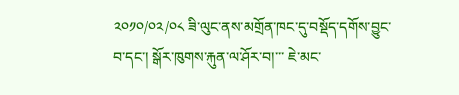༢༠༡༠/༠༢/༠༨ ཟི་ལུང་ནས་མགྲོན་ཁང་དུ་བསྡོད་དགོས་བྱུང་བ་དང་། སྒོར་ཁུགས་རྐུན་ལ་ཤོར་བ།་་་ ཇེ་མང་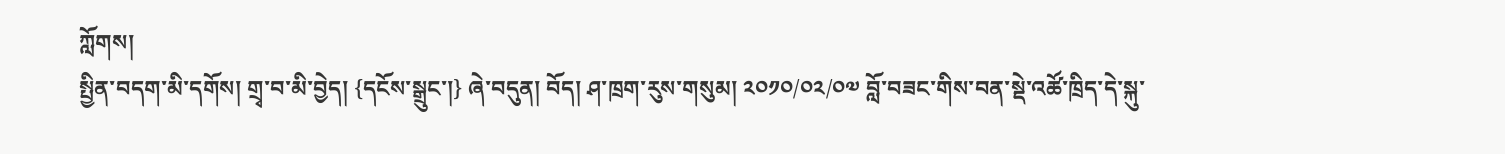ཀློགས།
སྤྱིན་བདག་མི་དགོས། གྲྭ་བ་མི་བྱེད། {དངོས་སྒྲུང་།} ཞེ་བདུན། བོད། ཤ་ཁྲག་རུས་གསུམ། ༢༠༡༠/༠༢/༠༧ བློ་བཟང་གིས་བན་སྡེ་འཚོ་ཁྲིད་དེ་སྐུ་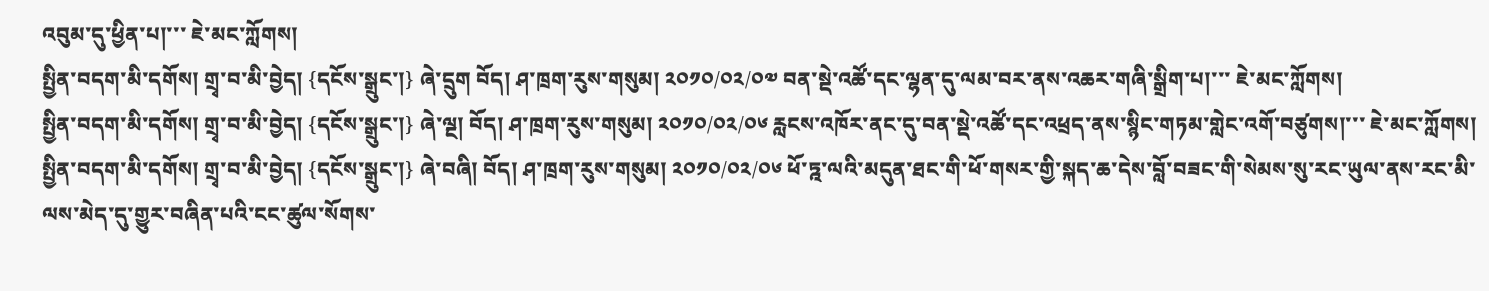འབུམ་དུ་ཕྱིན་པ།་་་ ཇེ་མང་ཀློགས།
སྤྱིན་བདག་མི་དགོས། གྲྭ་བ་མི་བྱེད། {དངོས་སྒྲུང་།} ཞེ་དྲུག བོད། ཤ་ཁྲག་རུས་གསུམ། ༢༠༡༠/༠༢/༠༧ བན་སྡེ་འཚོ་དང་ལྷན་དུ་ལམ་བར་ནས་འཆར་གཞི་སྒྲིག་པ།་་་ ཇེ་མང་ཀློགས།
སྤྱིན་བདག་མི་དགོས། གྲྭ་བ་མི་བྱེད། {དངོས་སྒྲུང་།} ཞེ་ལྔ། བོད། ཤ་ཁྲག་རུས་གསུམ། ༢༠༡༠/༠༢/༠༦ རླངས་འཁོར་ནང་དུ་བན་སྡེ་འཚོ་དང་འཕྲད་ནས་སྙིང་གཏམ་གླེང་འགོ་བཙུགས།་་་ ཇེ་མང་ཀློགས།
སྤྱིན་བདག་མི་དགོས། གྲྭ་བ་མི་བྱེད། {དངོས་སྒྲུང་།} ཞེ་བཞི། བོད། ཤ་ཁྲག་རུས་གསུམ། ༢༠༡༠/༠༢/༠༦ ཕོ་ཏྰ་ལའི་མདུན་ཐང་གི་ཕོ་གསར་གྱི་སྐད་ཆ་དེས་བློ་བཟང་གི་སེམས་སུ་རང་ཡུལ་ནས་རང་མི་ལས་མེད་དུ་གྱུར་བཞིན་པའི་ངང་ཚུལ་སོགས་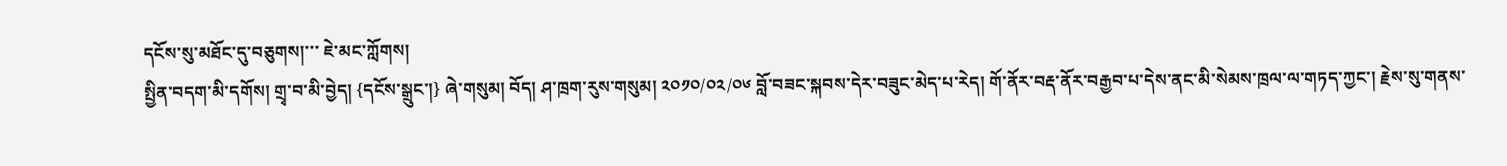དངོས་སུ་མཐོང་དུ་བཅུགས།་་་ ཇེ་མང་ཀློགས།
སྤྱིན་བདག་མི་དགོས། གྲྭ་བ་མི་བྱེད། {དངོས་སྒྲུང་།} ཞེ་གསུམ། བོད། ཤ་ཁྲག་རུས་གསུམ། ༢༠༡༠/༠༢/༠༦ བློ་བཟང་སྐབས་དེར་བཟུང་མེད་པ་རེད། གོ་ནོར་བརྡ་ནོར་བརྒྱབ་པ་དེས་ནང་མི་སེམས་ཁྲལ་ལ་གཏད་ཀྱང་། རྗེས་སུ་གནས་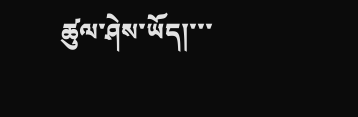ཚུལ་ཤེས་ཡོད།་་་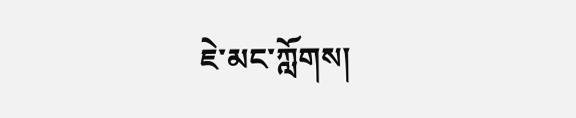ཇེ་མང་ཀློགས།